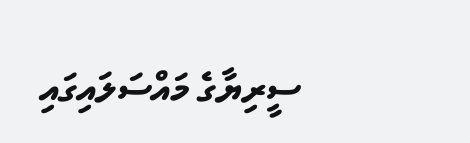ސީރިޔާގެ މައްސަލައިގައި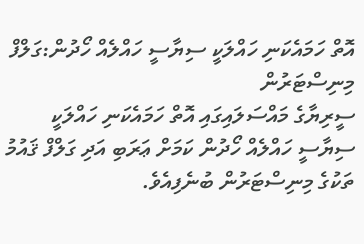އޮތް ހަމައެކަނި ހައްލަކީ ސިޔާސީ ހައްލެއް ހޯދުން:ގަލްފް މިނިސްޓަރުން
ސީރިޔާގެ މައްސަލައިގައި އޮތް ހަމައެކަނި ހައްލަކީ ސިޔާސީ ހައްލެއް ހޯދުން ކަމަށް ޢަރަބި އަދި ގަލްފް ޤައުމު ތަކުގެ މިނިސްޓަރުން ބުނެފިއެވެ.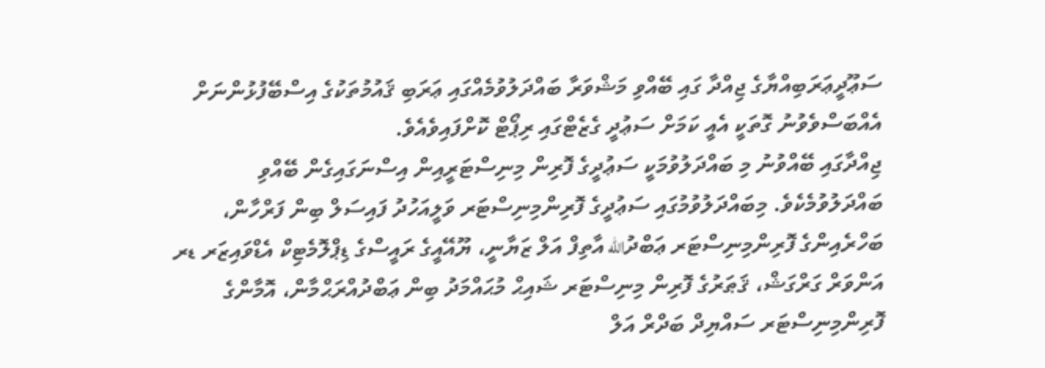ސަޢޫދީޢަރަބިއްޔާގެ ޖިއްދާ ގައި ބޭއްވި މަޝްވަރާ ބައްދަލުވުމެއްގައި ޢަރަބި ޤައުމުތަކުގެ އިސްބޭފުޅުންނަށް އެއްބަސްވެވުނު ގޮތަކީ އެއީ ކަމަށް ސަޢުދީ ގެޒެޓްގައި ރިޕޯޓް ކޮށްފައިވެއެވެ.
ޖިއްދާގައި ބޭއްވުނު މި ބައްދަލުވުމަކީ ސަޢުދީގެ ފޮރިން މިނިސްޓަރީއިން އިސްނަގައިގެން ބޭއްވި ބައްދަލުވުމެކެވެ. މިބައްދަލުވުމުގައި ސަޢުދީގެ ފޮރިންމިނިސްޓަރ ވަލީއަހުދު ފައިސަލް ބިން ފަރްހާން، ބަހްރެއިންގެ ފޮރިންމިނިސްޓަރ ޢަބްދުالله އާތިފް އަލް ޒަޔާނީ، ޔޫއޭއީގެ ރައީސްގެ ޑިޕްލޮމެޓިކް އެޑްވައިޒަރ ޑރ އަންވަރް ގަރްގަޝް، ޤަޠަރުގެ ފޮރިން މިނިސްޓަރ ޝައިޙް މުޙައްމަދު ބިން ޢަބްދުއްރަޙްމާން، އޮމާންގެ ފޮރިންމިނިސްޓަރ ސައްޔިދް ބަދްރް އަލް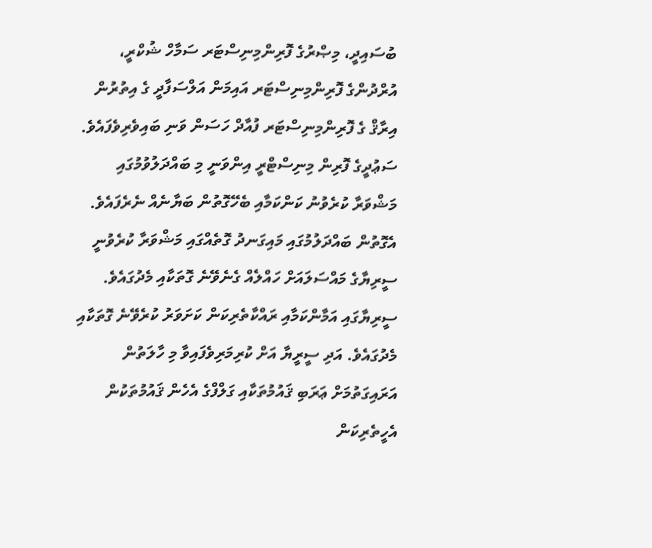ބުސައިދީ، މިޞްރުގެ ފޮރިންމިނިސްޓަރ ސަމާހް ޝުކްރީ، އުރްދުންގެ ފޮރިންމިނިސްޓަރ އައިމަން އަލްސަފާދީ ގެ އިތުރުން އިރާޤް ގެ ފޮރިންމިނިސްޓަރ ފުއާދް ހަސަން ވަނި ބައިވެރިވެފައެވެ.
ސަޢުދީގެ ފޮރިން މިނިސްޓްރީ އިންވަނީ މި ބައްދަލުވުމުގައި މަޝްވަރާ ކުރެވުނު ކަންކަމާއި ބެހޭގޮތުން ބަޔާނެއް ނެރެފައެވެ. އެގޮތުން ބައްދަލުމުގައި މައިގަނދު ގޮތެއްގައި މަޝްވަރާ ކުރެވުނީ ސީރިޔާގެ މައްސަލައަށް ހައްލެއް ގެނެވޭނެ ގޮތަކާއި މެދުގައެވެ. ސީރިޔާގައި އަމާންކަމާއި ރައްކާތެރިކަން ކަށަވަރު ކުރެވޭނެ ގޮތަކާއި މެދުގައެވެ. އަދި ސީރީޔާ އަށް ކުރިމަރިވެފައިވާ މި ހާލަތުން އަރައިގަތުމަށް ޢަރަބި ޤައުމުތަކާއި ގަލްފްގެ އެހެން ޤައުމުތަކުން އެހީތެރިކަން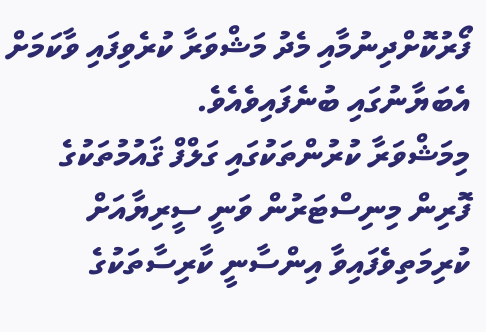ފޯރުކޮށްދިނުމާއި މެދު މަޝްވަރާ ކުރެވިފައި ވާކަމަށް އެބަޔާނުގައި ބުނެފައިވެއެވެ.
މިމަޝްވަރާ ކުރުންތަކުގައި ގަލްފް ޤައުމުތަކުގެ ފޮރިން މިނިސްޓަރުން ވަނީ ސީރިޔާއަށް ކުރިމަތިވެފައިވާ އިންސާނީ ކާރިސާތަކުގެ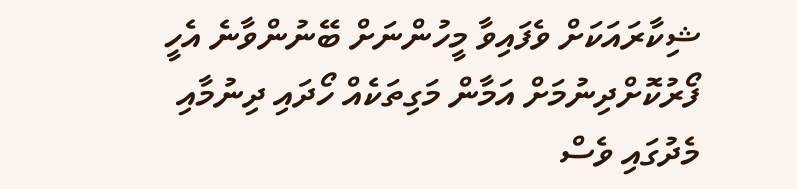ޝިކާރައަކަށް ވެފައިވާ މީހުންނަށް ބޭނުންވާނެ އެހީ ފޯރުކޮށްދިނުމަށް އަމާން މަގިތަކެއް ހޯދައި ދިނުމާއި މެދުގައި ވެސް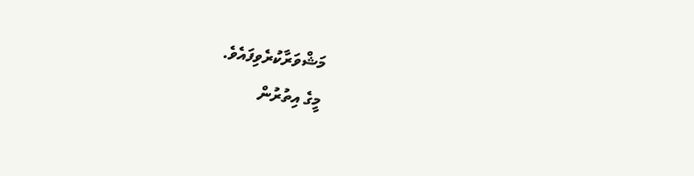މަޝްވަރާކުރެވިފައެވެ.
މީގެ އިތުރުން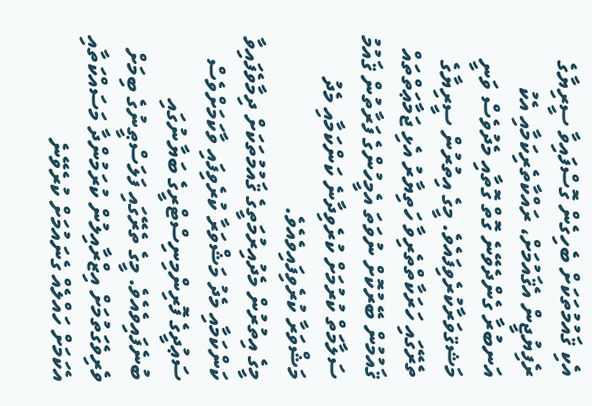އެކި ޤައުމުތަކަށް ބެހިގެން ގޮސްފައިވާ ސީރިޔާގެ ރެފިޔުޖީން އެޤައުމަށް، ރައްކާތެރިކަމާއި އެކު އަނބުރާ ގެންދެވޭނެ ގޮތް ގޮތާއި މެދުވެސް ވަނީ މަޝޤވަރާކުރެވިފައެވެ. މީގެ އިތުރުން ސީރިޔާގެ ތެރޭގައި ހަރަކާތްތެރިވާ ހަތިޔާރު އެޅި ޖަމާޢަތްތައް ޤައުމުން ބޭރުކޮށް ނުވަތަ އެމީހުންގެ ފަރާތުން ޤައުމު ސަލާމަތް ކުރުމަށް ކުރެވިދާނެ ކަންކަމާއި މެދު މަޝްވަރާ ކުރެވިފައިވެއެވެ.
މީގެ އިތުރުން މެދުއިރުމަތީގެ ޤައުމުތަކަށް ދިމާވެފައިވާ ކަންކަމާއި މެދު މަޝްވަރާ ކުރެވިފައި ވާކަމަށްވެސް ސަޢުދީގެ ފޮރިންމިނިސްޓްރީގެ ބަޔާނުގައި ބުނެފައިވެއެވެ. މީގެ ތެރޭގައި ފަލަސްޠީނުގެ ބިމަށް ވެރިވެގަތުމަށް އިޒްރާއިލުން ކުރަމުންދާ މަސައްކަތާއި އެކަމަށް ހައްލެއް ގެނައުމަށް ކުރެވޭނެ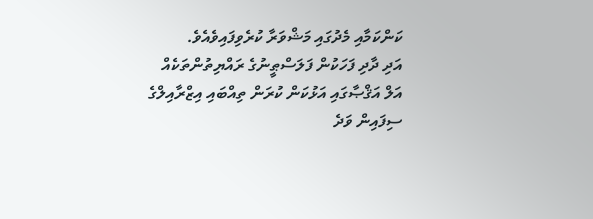ކަންކަމާއި މެދުގައި މަޝްވަރާ ކުރެވިފައިވެއެވެ.
އަދި ދާދި ފަހަކުން ފަލަސްޠީނުގެ ރައްޔިތުންތަކެއް އަލް އަޤްޞާގައި އަޅުކަން ކުރަން ތިއްބައި އިޒްރާއިލްގެ ސިފައިން ވަދެ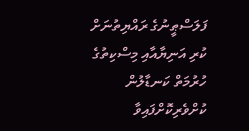ފަލަސްޠީނުގެ ރައްޔިތުނަށް ކުރި އަނިޔާއާއި މިސްކިތުގެ ހުރުމަތް ކަނޑާލުން ކުށްވެރިކޮށްފައިވާ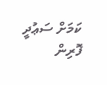ކަމަށް ސަޢުދީ ފޮރިން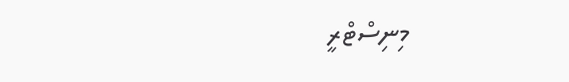މިނިސްޓްރީ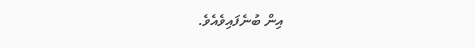އިން ބުނެފައިވެއެވެ.